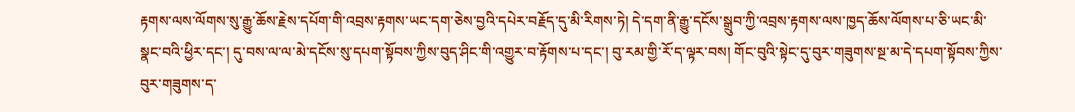རྟགས་ལས་ལོགས་སུ་རྒྱུ་ཆོས་རྗེས་དཔོག་གི་འབྲས་རྟགས་ཡང་དག་ཅེས་བྱའི་དཔེར་བརྗོད་དུ་མི་རིགས་ཏེ། དེ་དག་ནི་རྒྱུ་དངོས་སྒྲུབ་ཀྱི་འབྲས་རྟགས་ལས་ཁྱད་ཆོས་ལོགས་པ་ཅི་ཡང་མི་སྣང་བའི་ཕྱིར་དང་། དུ་བས་ལ་ལ་མེ་དངོས་སུ་དཔག་སྟོབས་ཀྱིས་བུད་ཤིང་གི་འགྱུར་བ་རྟོགས་པ་དང་། བུ་རམ་གྱི་རོ་ད་ལྟར་བས། གོང་བུའི་སྟེང་དུ་བུར་གཟུགས་སྔ་མ་དེ་དཔག་སྟོབས་ཀྱིས་བུར་གཟུགས་ད་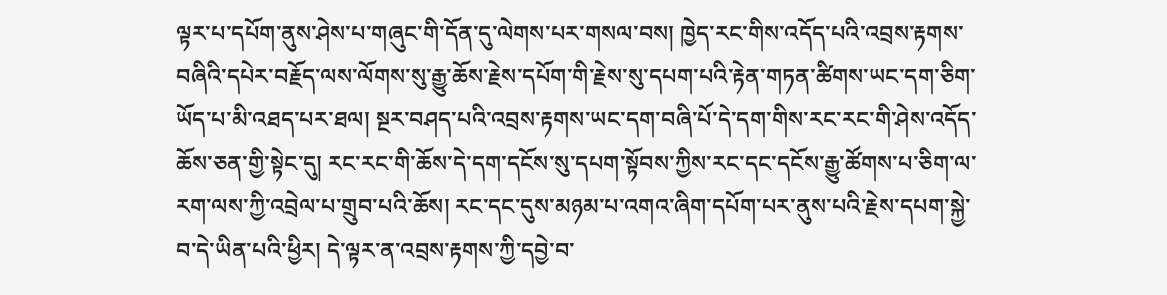ལྟར་པ་དཔོག་ནུས་ཤེས་པ་གཞུང་གི་དོན་དུ་ལེགས་པར་གསལ་བས། ཁྱེད་རང་གིས་འདོད་པའི་འབྲས་རྟགས་བཞིའི་དཔེར་བརྗོད་ལས་ལོགས་སུ་རྒྱུ་ཆོས་རྗེས་དཔོག་གི་རྗེས་སུ་དཔག་པའི་རྟེན་གཏན་ཚིགས་ཡང་དག་ཅིག་ཡོད་པ་མི་འཐད་པར་ཐལ། སྔར་བཤད་པའི་འབྲས་རྟགས་ཡང་དག་བཞི་པོ་དེ་དག་གིས་རང་རང་གི་ཤེས་འདོད་ཆོས་ཅན་གྱི་སྟེང་དུ། རང་རང་གི་ཆོས་དེ་དག་དངོས་སུ་དཔག་སྟོབས་ཀྱིས་རང་དང་དངོས་རྒྱུ་ཚོགས་པ་ཅིག་ལ་རག་ལས་ཀྱི་འབྲེལ་པ་གྲུབ་པའི་ཆོས། རང་དང་དུས་མཉམ་པ་འགའ་ཞིག་དཔོག་པར་ནུས་པའི་རྗེས་དཔག་སྐྱེ་བ་དེ་ཡིན་པའི་ཕྱིར། དེ་ལྟར་ན་འབྲས་རྟགས་ཀྱི་དབྱེ་བ་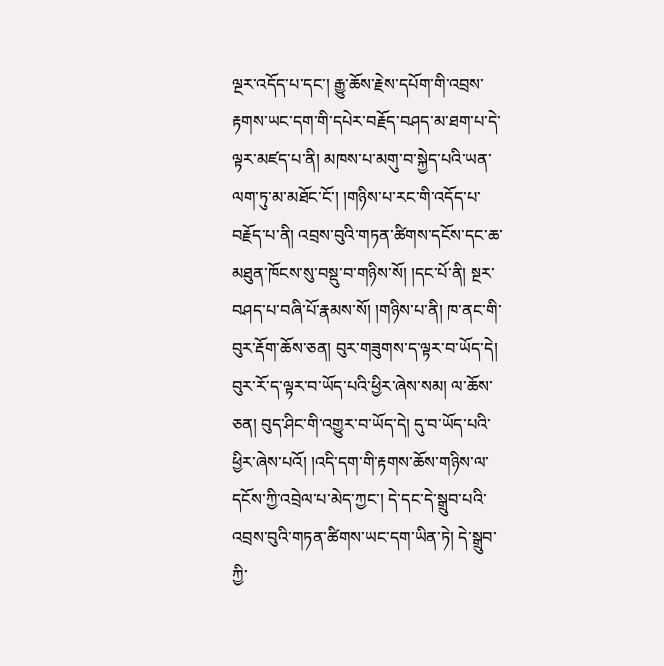ལྔར་འདོད་པ་དང་། རྒྱུ་ཆོས་རྗེས་དཔོག་གི་འབྲས་རྟགས་ཡང་དག་གི་དཔེར་བརྗོད་བཤད་མ་ཐག་པ་དེ་ལྟར་མཛད་པ་ནི། མཁས་པ་མགུ་བ་སྐྱེད་པའི་ཡན་ལག་ཏུ་མ་མཐོང་ངོ་། །གཉིས་པ་རང་གི་འདོད་པ་བརྗོད་པ་ནི། འབྲས་བུའི་གཏན་ཚིགས་དངོས་དང་ཆ་མཐུན་ཁོངས་སུ་བསྡུ་བ་གཉིས་སོ། །དང་པོ་ནི། སྔར་བཤད་པ་བཞི་པོ་རྣམས་སོ། །གཉིས་པ་ནི། ཁ་ནང་གི་བུར་རྡོག་ཆོས་ཅན། བུར་གཟུགས་ད་ལྟར་བ་ཡོད་དེ། བུར་རོ་ད་ལྟར་བ་ཡོད་པའི་ཕྱིར་ཞེས་སམ། ལ་ཆོས་ཅན། བུད་ཤིང་གི་འགྱུར་བ་ཡོད་དེ། དུ་བ་ཡོད་པའི་ཕྱིར་ཞེས་པའོ། །འདི་དག་གི་རྟགས་ཆོས་གཉིས་ལ་དངོས་ཀྱི་འབྲེལ་པ་མེད་ཀྱང་། དེ་དང་དེ་སྒྲུབ་པའི་འབྲས་བུའི་གཏན་ཚིགས་ཡང་དག་ཡིན་ཏེ། དེ་སྒྲུབ་ཀྱི་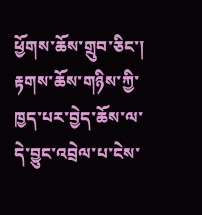ཕྱོགས་ཆོས་གྲུབ་ཅིང་། རྟགས་ཆོས་གཉིས་ཀྱི་ཁྱད་པར་བྱེད་ཆོས་ལ་དེ་བྱུང་འབྲེལ་པ་ངེས་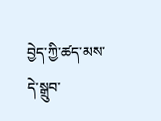བྱེད་ཀྱི་ཚད་མས་དེ་སྒྲུབ་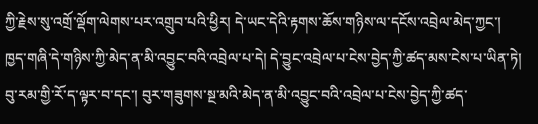ཀྱི་རྗེས་སུ་འགྲོ་ལྡོག་ལེགས་པར་འགྲུབ་པའི་ཕྱིར། དེ་ཡང་དེའི་རྟགས་ཆོས་གཉིས་ལ་དངོས་འབྲེལ་མེད་ཀྱང་། ཁྱད་གཞི་དེ་གཉིས་ཀྱི་མེད་ན་མི་འབྱུང་བའི་འབྲེལ་པ་དེ། དེ་བྱུང་འབྲེལ་པ་ངེས་བྱེད་ཀྱི་ཚད་མས་ངེས་པ་ཡིན་ཏེ། བུ་རམ་གྱི་རོ་ད་ལྟར་བ་དང་། བུར་གཟུགས་སྔ་མའི་མེད་ན་མི་འབྱུང་བའི་འབྲེལ་པ་ངེས་བྱེད་ཀྱི་ཚད་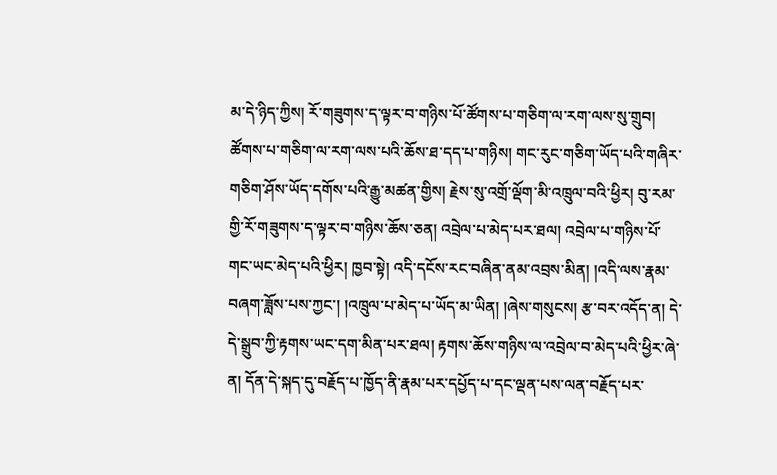མ་དེ་ཉིད་ཀྱིས། རོ་གཟུགས་ད་ལྟར་བ་གཉིས་པོ་ཚོགས་པ་གཅིག་ལ་རག་ལས་སུ་གྲུབ། ཚོགས་པ་གཅིག་ལ་རག་ལས་པའི་ཆོས་ཐ་དད་པ་གཉིས། གང་རུང་གཅིག་ཡོད་པའི་གཞིར་གཅིག་ཤོས་ཡོད་དགོས་པའི་རྒྱུ་མཚན་གྱིས། རྗེས་སུ་འགྲོ་ལྡོག་མི་འཁྲུལ་བའི་ཕྱིར། བུ་རམ་གྱི་རོ་གཟུགས་ད་ལྟར་བ་གཉིས་ཆོས་ཅན། འབྲེལ་པ་མེད་པར་ཐལ། འབྲེལ་པ་གཉིས་པོ་གང་ཡང་མེད་པའི་ཕྱིར། ཁྱབ་སྟེ། འདི་དངོས་རང་བཞིན་ནམ་འབྲས་མིན། །འདི་ལས་རྣམ་བཞག་ཟློས་པས་ཀྱང་། །འཁྲུལ་པ་མེད་པ་ཡོད་མ་ཡིན། །ཞེས་གསུངས། རྩ་བར་འདོད་ན། དེ་དེ་སྒྲུབ་ཀྱི་རྟགས་ཡང་དག་མིན་པར་ཐལ། རྟགས་ཆོས་གཉིས་ལ་འབྲེལ་བ་མེད་པའི་ཕྱིར་ཞེ་ན། དོན་དེ་སྐད་དུ་བརྗོད་པ་ཁྱོད་ནི་རྣམ་པར་དཔྱོད་པ་དང་ལྡན་པས་ལན་བརྗོད་པར་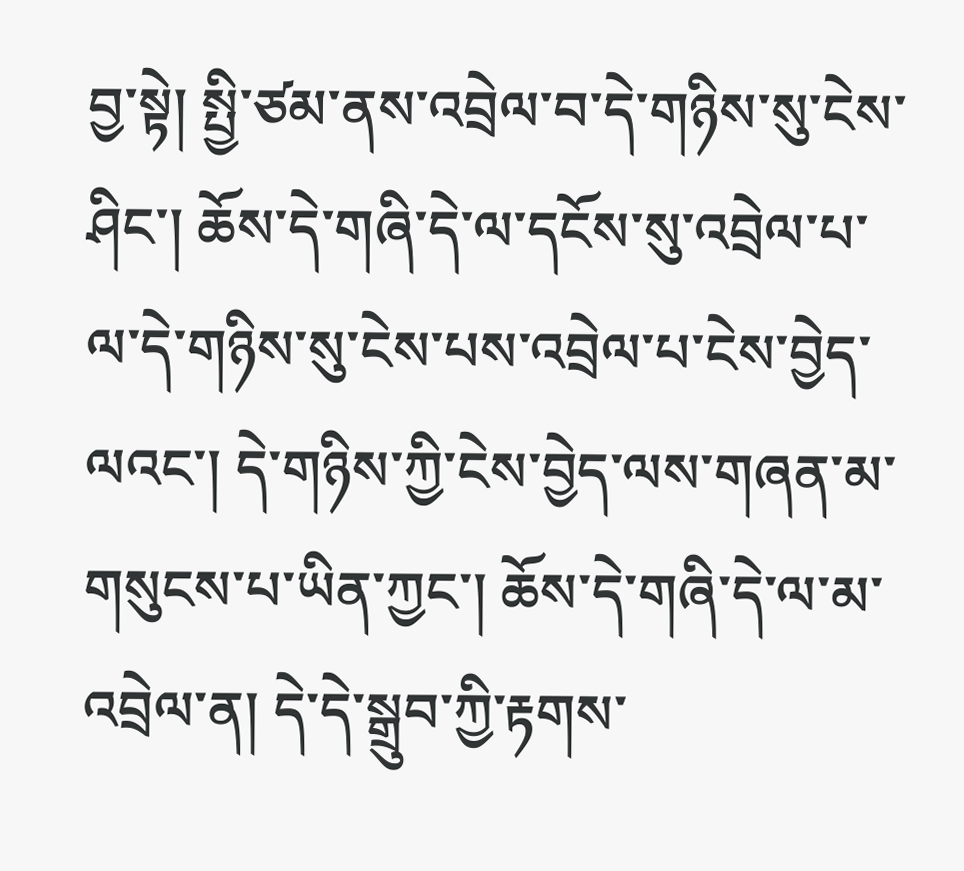བྱ་སྟེ། སྤྱི་ཙམ་ནས་འབྲེལ་བ་དེ་གཉིས་སུ་ངེས་ཤིང་། ཆོས་དེ་གཞི་དེ་ལ་དངོས་སུ་འབྲེལ་པ་ལ་དེ་གཉིས་སུ་ངེས་པས་འབྲེལ་པ་ངེས་བྱེད་ལའང་། དེ་གཉིས་ཀྱི་ངེས་བྱེད་ལས་གཞན་མ་གསུངས་པ་ཡིན་ཀྱང་། ཆོས་དེ་གཞི་དེ་ལ་མ་འབྲེལ་ན། དེ་དེ་སྒྲུབ་ཀྱི་རྟགས་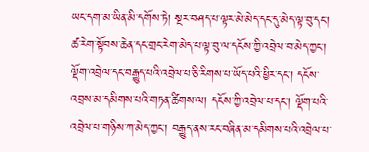ཡང་དག་མ་ཡིན་མི་དགོས་ཏེ། སྔར་བཤད་པ་ལྟར་མེ་མེད་དང་དུ་མེད་ལྟ་བུ་དང་། ཚ་རེག་སྟོབས་ཆེན་དང་གྲང་རེག་མེད་པ་ལྟ་བུ་ལ་དངོས་ཀྱི་འབྲེལ་བ་མེད་ཀྱང་། ལྡོག་འབྲེལ་དང་བརྒྱུད་པའི་འབྲེལ་པ་ཅི་རིགས་པ་ཡོད་པའི་ཕྱིར་དང་། དངོས་འབྲས་མ་དམིགས་པའི་གཏན་ཚིགས་ལ། དངོས་ཀྱི་འབྲེལ་པ་དང་། ལྡོག་པའི་འབྲེལ་པ་གཉིས་ཀ་མེད་ཀྱང་། བརྒྱུད་ནས་རང་བཞིན་མ་དམིགས་པའི་འབྲེལ་པ་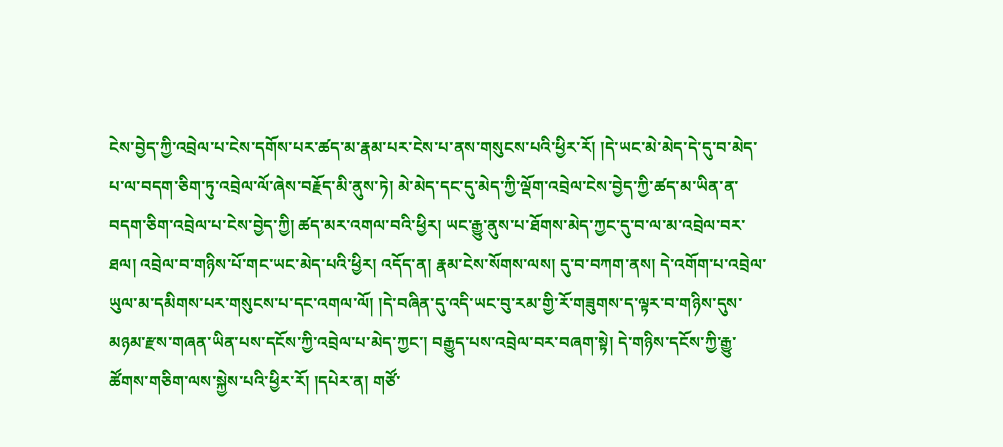ངེས་བྱེད་ཀྱི་འབྲེལ་པ་ངེས་དགོས་པར་ཚད་མ་རྣམ་པར་ངེས་པ་ནས་གསུངས་པའི་ཕྱིར་རོ། །དེ་ཡང་མེ་མེད་དེ་དུ་བ་མེད་པ་ལ་བདག་ཅིག་ཏུ་འབྲེལ་ལོ་ཞེས་བརྗོད་མི་ནུས་ཏེ། མེ་མེད་དང་དུ་མེད་ཀྱི་ལྡོག་འབྲེལ་ངེས་བྱེད་ཀྱི་ཚད་མ་ཡིན་ན་བདག་ཅིག་འབྲེལ་པ་ངེས་བྱེད་ཀྱི། ཚད་མར་འགལ་བའི་ཕྱིར། ཡང་རྒྱུ་ནུས་པ་ཐོགས་མེད་ཀྱང་དུ་བ་ལ་མ་འབྲེལ་བར་ཐལ། འབྲེལ་བ་གཉིས་པོ་གང་ཡང་མེད་པའི་ཕྱིར། འདོད་ན། རྣམ་ངེས་སོགས་ལས། དུ་བ་བཀག་ནས། དེ་འགོག་པ་འབྲེལ་ཡུལ་མ་དམིགས་པར་གསུངས་པ་དང་འགལ་ལོ། །དེ་བཞིན་དུ་འདི་ཡང་བུ་རམ་གྱི་རོ་གཟུགས་ད་ལྟར་བ་གཉིས་དུས་མཉམ་རྫས་གཞན་ཡིན་པས་དངོས་ཀྱི་འབྲེལ་པ་མེད་ཀྱང་། བརྒྱུད་པས་འབྲེལ་བར་བཞག་སྟེ། དེ་གཉིས་དངོས་ཀྱི་རྒྱུ་ཚོགས་གཅིག་ལས་སྐྱེས་པའི་ཕྱིར་རོ། །དཔེར་ན། གཙོ་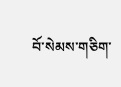བོ་སེམས་གཅིག་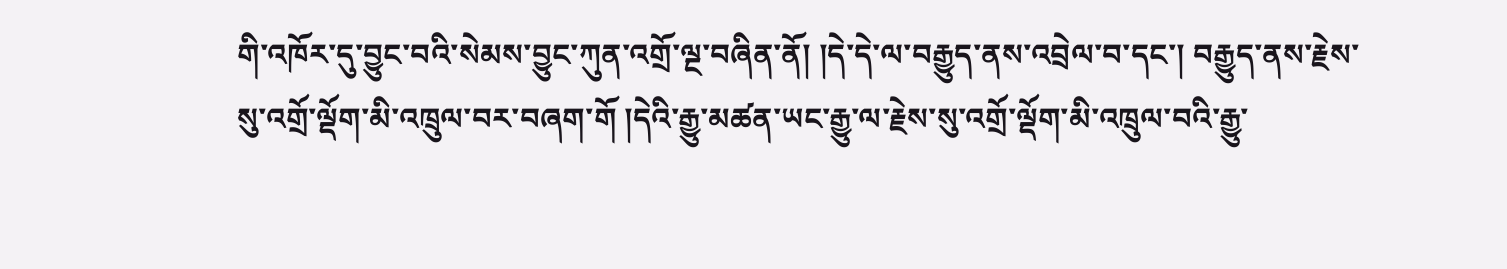གི་འཁོར་དུ་བྱུང་བའི་སེམས་བྱུང་ཀུན་འགྲོ་ལྔ་བཞིན་ནོ། །དེ་དེ་ལ་བརྒྱུད་ནས་འབྲེལ་བ་དང་། བརྒྱུད་ནས་རྗེས་སུ་འགྲོ་ལྡོག་མི་འཁྲུལ་བར་བཞག་གོ །དེའི་རྒྱུ་མཚན་ཡང་རྒྱུ་ལ་རྗེས་སུ་འགྲོ་ལྡོག་མི་འཁྲུལ་བའི་རྒྱུ་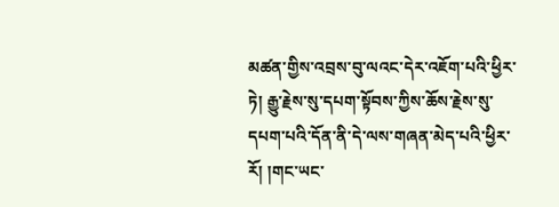མཚན་གྱིས་འབྲས་བུ་ལའང་དེར་འཇོག་པའི་ཕྱིར་ཏེ། རྒྱུ་རྗེས་སུ་དཔག་སྟོབས་ཀྱིས་ཆོས་རྗེས་སུ་དཔག་པའི་དོན་ནི་དེ་ལས་གཞན་མེད་པའི་ཕྱིར་རོ། །གང་ཡང་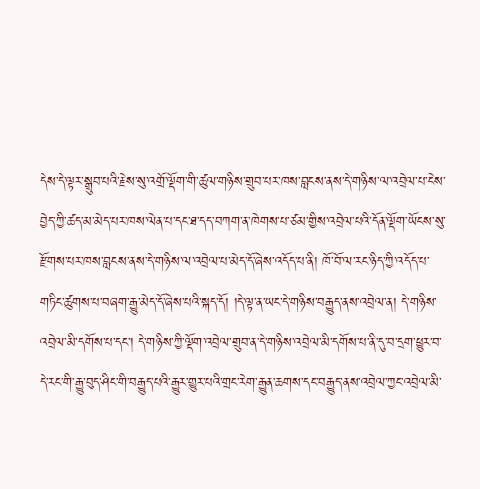དེས་དེ་ལྟར་སྒྲུབ་པའི་རྗེས་སུ་འགྲོ་ལྡོག་གི་ཚུལ་གཉིས་གྲུབ་པར་ཁས་བླངས་ནས་དེ་གཉིས་ལ་འབྲེལ་པ་ངེས་བྱེད་ཀྱི་ཚད་མ་མེད་པར་ཁས་ལེན་པ་དང་ཐ་དད་བཀག་ན་ཁེགས་པ་ཙམ་གྱིས་འབྲེལ་པའི་དོན་ལྡོག་ཡོངས་སུ་རྫོགས་པར་ཁས་བླངས་ནས་དེ་གཉིས་ལ་འབྲེལ་པ་མེད་དོ་ཞེས་འདོད་པ་ནི། ཁོ་བོ་ལ་རང་ཉིད་ཀྱི་འདོད་པ་གཏིང་ཚུགས་པ་བཞག་རྒྱུ་མེད་དོ་ཞེས་པའི་སྐད་དོ། །དེ་ལྟ་ན་ཡང་དེ་གཉིས་བརྒྱུད་ནས་འབྲེལ་ན། དེ་གཉིས་འབྲེལ་མི་དགོས་པ་དང་། དེ་གཉིས་ཀྱི་ལྡོག་འབྲེལ་གྲུབ་ན་དེ་གཉིས་འབྲེལ་མི་དགོས་པ་ནི་དུ་བ་དྲག་ཕྱུར་བ་དེ་རང་གི་རྒྱུ་བུད་ཤིང་གི་བརྒྱུད་པའི་རྒྱུར་གྱུར་པའི་གྲང་རེག་རྒྱུན་ཆགས་དང་བརྒྱུད་ནས་འབྲེལ་ཀྱང་འབྲེལ་མི་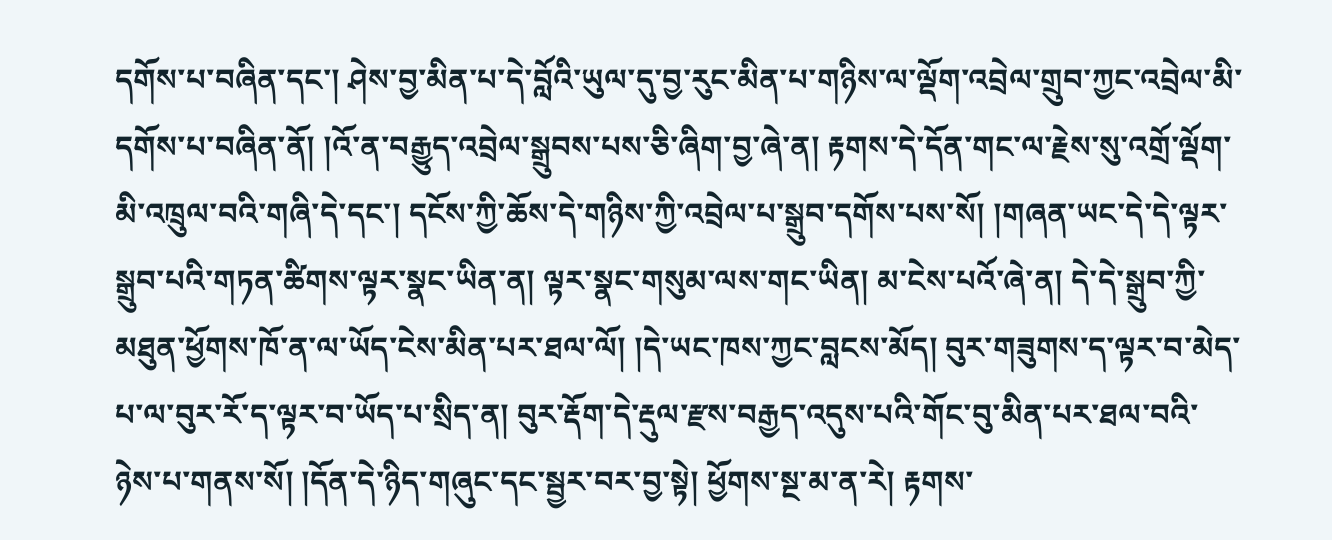དགོས་པ་བཞིན་དང་། ཤེས་བྱ་མིན་པ་དེ་བློའི་ཡུལ་དུ་བྱ་རུང་མིན་པ་གཉིས་ལ་ལྡོག་འབྲེལ་གྲུབ་ཀྱང་འབྲེལ་མི་དགོས་པ་བཞིན་ནོ། །འོ་ན་བརྒྱུད་འབྲེལ་སྒྲུབས་པས་ཅི་ཞིག་བྱ་ཞེ་ན། རྟགས་དེ་དོན་གང་ལ་རྗེས་སུ་འགྲོ་ལྡོག་མི་འཁྲུལ་བའི་གཞི་དེ་དང་། དངོས་ཀྱི་ཆོས་དེ་གཉིས་ཀྱི་འབྲེལ་པ་སྒྲུབ་དགོས་པས་སོ། །གཞན་ཡང་དེ་དེ་ལྟར་སྒྲུབ་པའི་གཏན་ཚིགས་ལྟར་སྣང་ཡིན་ན། ལྟར་སྣང་གསུམ་ལས་གང་ཡིན། མ་ངེས་པའོ་ཞེ་ན། དེ་དེ་སྒྲུབ་ཀྱི་མཐུན་ཕྱོགས་ཁོ་ན་ལ་ཡོད་ངེས་མིན་པར་ཐལ་ལོ། །དེ་ཡང་ཁས་ཀྱང་བླངས་མོད། བུར་གཟུགས་ད་ལྟར་བ་མེད་པ་ལ་བུར་རོ་ད་ལྟར་བ་ཡོད་པ་སྲིད་ན། བུར་རྡོག་དེ་རྡུལ་རྫས་བརྒྱད་འདུས་པའི་གོང་བུ་མིན་པར་ཐལ་བའི་ཉེས་པ་གནས་སོ། །དོན་དེ་ཉིད་གཞུང་དང་སྦྱར་བར་བྱ་སྟེ། ཕྱོགས་སྔ་མ་ན་རེ། རྟགས་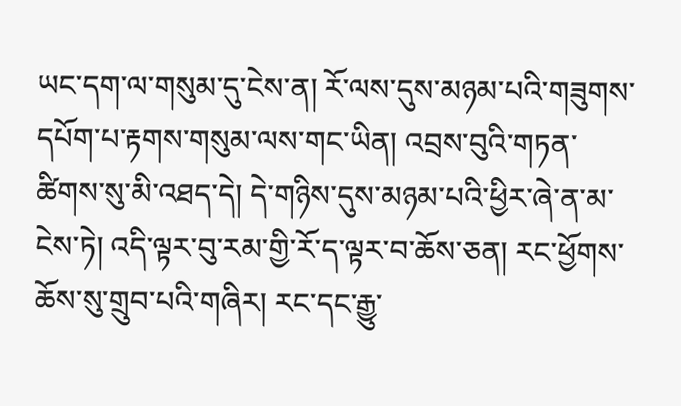ཡང་དག་ལ་གསུམ་དུ་ངེས་ན། རོ་ལས་དུས་མཉམ་པའི་གཟུགས་དཔོག་པ་རྟགས་གསུམ་ལས་གང་ཡིན། འབྲས་བུའི་གཏན་ཚིགས་སུ་མི་འཐད་དེ། དེ་གཉིས་དུས་མཉམ་པའི་ཕྱིར་ཞེ་ན་མ་ངེས་ཏེ། འདི་ལྟར་བུ་རམ་གྱི་རོ་ད་ལྟར་བ་ཆོས་ཅན། རང་ཕྱོགས་ཆོས་སུ་གྲུབ་པའི་གཞིར། རང་དང་རྒྱུ་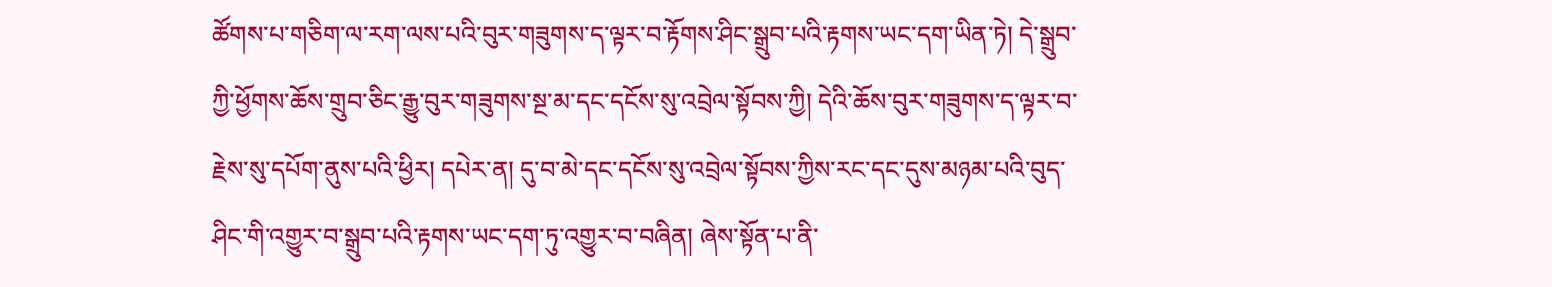ཚོགས་པ་གཅིག་ལ་རག་ལས་པའི་བུར་གཟུགས་ད་ལྟར་བ་རྟོགས་ཤིང་སྒྲུབ་པའི་རྟགས་ཡང་དག་ཡིན་ཏེ། དེ་སྒྲུབ་ཀྱི་ཕྱོགས་ཆོས་གྲུབ་ཅིང་རྒྱུ་བུར་གཟུགས་སྔ་མ་དང་དངོས་སུ་འབྲེལ་སྟོབས་ཀྱི། དེའི་ཆོས་བུར་གཟུགས་ད་ལྟར་བ་རྗེས་སུ་དཔོག་ནུས་པའི་ཕྱིར། དཔེར་ན། དུ་བ་མེ་དང་དངོས་སུ་འབྲེལ་སྟོབས་ཀྱིས་རང་དང་དུས་མཉམ་པའི་བུད་ཤིང་གི་འགྱུར་བ་སྒྲུབ་པའི་རྟགས་ཡང་དག་ཏུ་འགྱུར་བ་བཞིན། ཞེས་སྟོན་པ་ནི་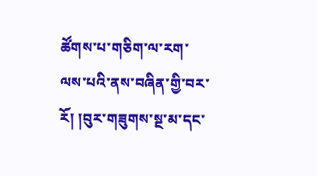ཚོགས་པ་གཅིག་ལ་རག་ལས་པའི་ནས་བཞིན་གྱི་བར་རོ། །བུར་གཟུགས་སྔ་མ་དང་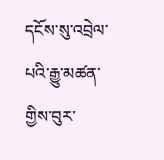དངོས་སུ་འབྲེལ་པའི་རྒྱུ་མཚན་གྱིས་བུར་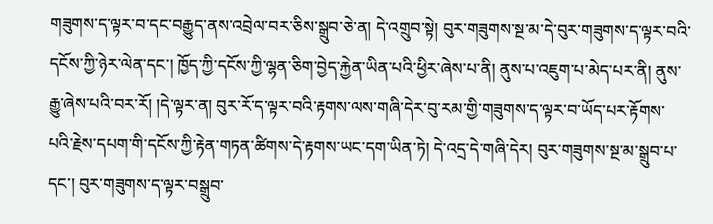གཟུགས་ད་ལྟར་བ་དང་བརྒྱུད་ནས་འབྲེལ་བར་ཅིས་སྒྲུབ་ཅེ་ན། དེ་འགྲུབ་སྟེ། བུར་གཟུགས་སྔ་མ་དེ་བུར་གཟུགས་ད་ལྟར་བའི་དངོས་ཀྱི་ཉེར་ལེན་དང་། ཁྱོད་ཀྱི་དངོས་ཀྱི་ལྷན་ཅིག་བྱེད་རྐྱེན་ཡིན་པའི་ཕྱིར་ཞེས་པ་ནི། ནུས་པ་འཇུག་པ་མེད་པར་ནི། ནུས་རྒྱུ་ཞེས་པའི་བར་རོ། །དེ་ལྟར་ན། བུར་རོ་ད་ལྟར་བའི་རྟགས་ལས་གཞི་དེར་བུ་རམ་གྱི་གཟུགས་ད་ལྟར་བ་ཡོད་པར་རྟོགས་པའི་རྗེས་དཔག་གི་དངོས་ཀྱི་རྟེན་གཏན་ཚིགས་དེ་རྟགས་ཡང་དག་ཡིན་ཏེ། དེ་འདྲ་དེ་གཞི་དེར། བུར་གཟུགས་སྔ་མ་སྒྲུབ་པ་དང་། བུར་གཟུགས་ད་ལྟར་བསྒྲུབ་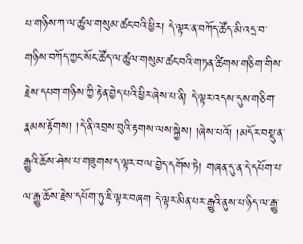པ་གཉིས་ཀ་ལ་ཚུལ་གསུམ་ཚང་བའི་ཕྱིར། དེ་ལྟར་ན་བཀོད་ཚོད་མི་འདྲ་བ་གཉིས་བཀོད་ཀྱང་སོང་ཚོད་ལ་ཚུལ་གསུམ་ཚང་བའི་གཏན་ཚིགས་གཅིག་གིས་རྗེས་དཔག་གཉིས་ཀྱི་རྟེན་བྱེད་པའི་ཕྱིར་ཞེས་པ་ནི། དེ་ལྟར་འདས་དུས་གཅིག་རྣམས་རྟོགས། །དེ་ནི་འབྲས་བུའི་རྟགས་ལས་སྐྱེས། །ཞེས་པའོ། །མདོར་བསྡུ་ན་རྒྱུའི་ཆོས་ཤེས་པ་གཟུགས་ད་ལྟར་བ་ལ་བྱེད་དགོས་ཏེ། གཞན་དུ་ན་དེ་དཔོག་པ་ལ་རྒྱུ་ཆོས་རྗེས་དཔོག་ཏུ་ཇི་ལྟར་བཞག དེ་ལྟར་མིན་པར་རྒྱུའི་ནུས་པ་ཉིད་ལ་རྒྱུ་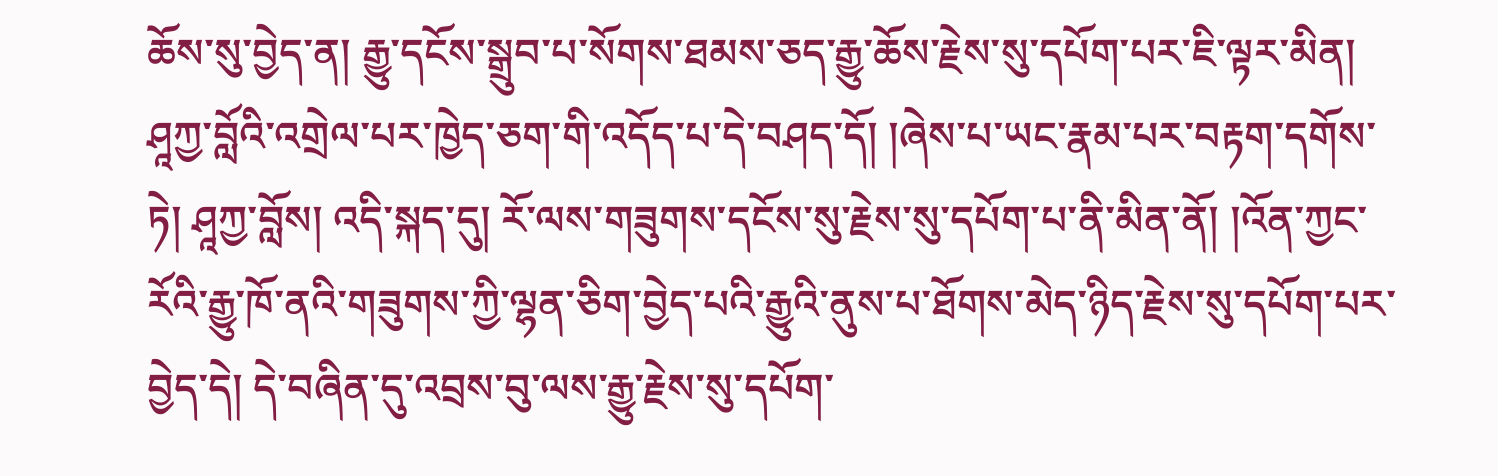ཆོས་སུ་བྱེད་ན། རྒྱུ་དངོས་སྒྲུབ་པ་སོགས་ཐམས་ཅད་རྒྱུ་ཆོས་རྗེས་སུ་དཔོག་པར་ཇི་ལྟར་མིན། ཤཱཀྱ་བློའི་འགྲེལ་པར་ཁྱེད་ཅག་གི་འདོད་པ་དེ་བཤད་དོ། །ཞེས་པ་ཡང་རྣམ་པར་བརྟག་དགོས་ཏེ། ཤཱཀྱ་བློས། འདི་སྐད་དུ། རོ་ལས་གཟུགས་དངོས་སུ་རྗེས་སུ་དཔོག་པ་ནི་མིན་ནོ། །འོན་ཀྱང་རོའི་རྒྱུ་ཁོ་ནའི་གཟུགས་ཀྱི་ལྷན་ཅིག་བྱེད་པའི་རྒྱུའི་ནུས་པ་ཐོགས་མེད་ཉིད་རྗེས་སུ་དཔོག་པར་བྱེད་དེ། དེ་བཞིན་དུ་འབྲས་བུ་ལས་རྒྱུ་རྗེས་སུ་དཔོག་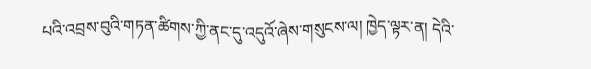པའི་འབྲས་བུའི་གཏན་ཚིགས་ཀྱི་ནང་དུ་འདུའོ་ཞེས་གསུངས་ལ། ཁྱེད་ལྟར་ན། དེའི་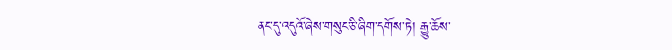ནང་དུ་འདུའོ་ཞེས་གསུང་ཅི་ཞིག་དགོས་ཏེ། རྒྱུ་ཆོས་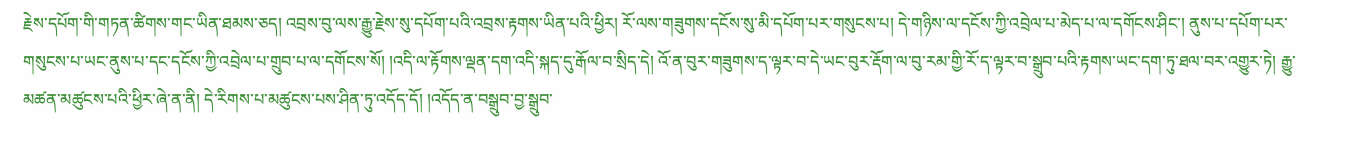རྗེས་དཔོག་གི་གཏན་ཚིགས་གང་ཡིན་ཐམས་ཅད། འབྲས་བུ་ལས་རྒྱུ་རྗེས་སུ་དཔོག་པའི་འབྲས་རྟགས་ཡིན་པའི་ཕྱིར། རོ་ལས་གཟུགས་དངོས་སུ་མི་དཔོག་པར་གསུངས་པ། དེ་གཉིས་ལ་དངོས་ཀྱི་འབྲེལ་པ་མེད་པ་ལ་དགོངས་ཤིང་། ནུས་པ་དཔོག་པར་གསུངས་པ་ཡང་ནུས་པ་དང་དངོས་ཀྱི་འབྲེལ་པ་གྲུབ་པ་ལ་དགོངས་སོ། །འདི་ལ་རྟོགས་ལྡན་དག་འདི་སྐད་དུ་རྒོལ་བ་སྲིད་དེ། འོ་ན་བུར་གཟུགས་ད་ལྟར་བ་དེ་ཡང་བུར་རྡོག་ལ་བུ་རམ་གྱི་རོ་ད་ལྟར་བ་སྒྲུབ་པའི་རྟགས་ཡང་དག་ཏུ་ཐལ་བར་འགྱུར་ཏེ། རྒྱུ་མཚན་མཚུངས་པའི་ཕྱིར་ཞེ་ན་ནི། དེ་རིགས་པ་མཚུངས་པས་ཤིན་ཏུ་འདོད་དོ། །འདོད་ན་བསྒྲུབ་བྱ་སྒྲུབ་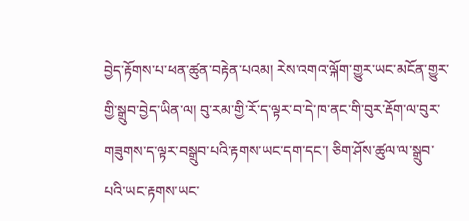བྱེད་རྟོགས་པ་ཕན་ཚུན་བརྟེན་པའམ། རེས་འགའ་ལྐོག་གྱུར་ཡང་མངོན་གྱུར་གྱི་སྒྲུབ་བྱེད་ཡིན་ལ། བུ་རམ་གྱི་རོ་ད་ལྟར་བ་དེ་ཁ་ནང་གི་བུར་རྡོག་ལ་བུར་གཟུགས་ད་ལྟར་བསྒྲུབ་པའི་རྟགས་ཡང་དག་དང་། ཅིག་ཤོས་ཚུལ་ལ་སྒྲུབ་པའི་ཡང་རྟགས་ཡང་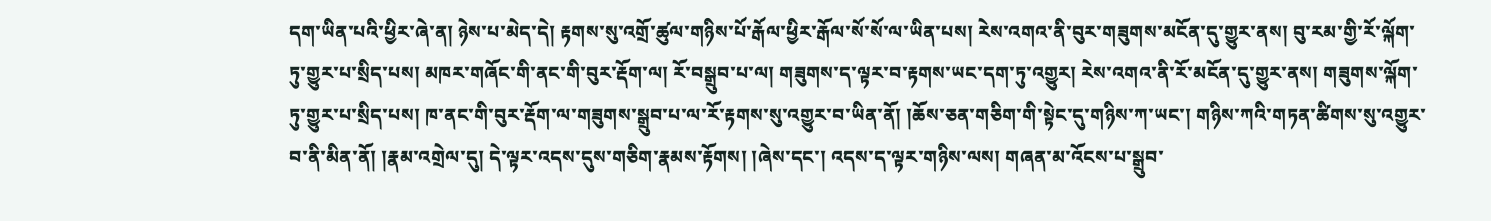དག་ཡིན་པའི་ཕྱིར་ཞེ་ན། ཉེས་པ་མེད་དེ། རྟགས་སུ་འགྲོ་ཚུལ་གཉིས་པོ་རྒོལ་ཕྱིར་རྒོལ་སོ་སོ་ལ་ཡིན་པས། རེས་འགའ་ནི་བུར་གཟུགས་མངོན་དུ་གྱུར་ནས། བུ་རམ་གྱི་རོ་ལྐོག་ཏུ་གྱུར་པ་སྲིད་པས། མཁར་གཞོང་གི་ནང་གི་བུར་རྡོག་ལ། རོ་བསྒྲུབ་པ་ལ། གཟུགས་ད་ལྟར་བ་རྟགས་ཡང་དག་ཏུ་འགྱུར། རེས་འགའ་ནི་རོ་མངོན་དུ་གྱུར་ནས། གཟུགས་ལྐོག་ཏུ་གྱུར་པ་སྲིད་པས། ཁ་ནང་གི་བུར་རྡོག་ལ་གཟུགས་སྒྲུབ་པ་ལ་རོ་རྟགས་སུ་འགྱུར་བ་ཡིན་ནོ། །ཆོས་ཅན་གཅིག་གི་སྟེང་དུ་གཉིས་ཀ་ཡང་། གཉིས་ཀའི་གཏན་ཚིགས་སུ་འགྱུར་བ་ནི་མིན་ནོ། །རྣམ་འགྲེལ་དུ། དེ་ལྟར་འདས་དུས་གཅིག་རྣམས་རྟོགས། །ཞེས་དང་། འདས་ད་ལྟར་གཉིས་ལས། གཞན་མ་འོངས་པ་སྒྲུབ་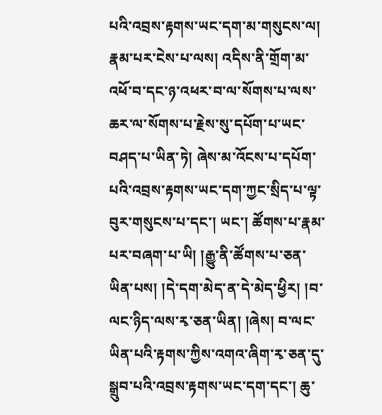པའི་འབྲས་རྟགས་ཡང་དག་མ་གསུངས་ལ། རྣམ་པར་ངེས་པ་ལས། འདིས་ནི་གྲོག་མ་འཕོ་བ་དང་ཉ་འཕར་བ་ལ་སོགས་པ་ལས་ཆར་ལ་སོགས་པ་རྗེས་སུ་དཔོག་པ་ཡང་བཤད་པ་ཡིན་ཏེ། ཞེས་མ་འོངས་པ་དཔོག་པའི་འབྲས་རྟགས་ཡང་དག་ཀྱང་སྲིད་པ་ལྟ་བུར་གསུངས་པ་དང་། ཡང་། ཚོགས་པ་རྣམ་པར་བཞག་པ་ཡི། །རྒྱུ་ནི་ཚོགས་པ་ཅན་ཡིན་པས། །དེ་དག་མེད་ན་དེ་མེད་ཕྱིར། །བ་ལང་ཉིད་ལས་རྭ་ཅན་ཡིན། །ཞེས། བ་ལང་ཡིན་པའི་རྟགས་ཀྱིས་འགའ་ཞིག་རྭ་ཅན་དུ་སྒྲུབ་པའི་འབྲས་རྟགས་ཡང་དག་དང་། ཆུ་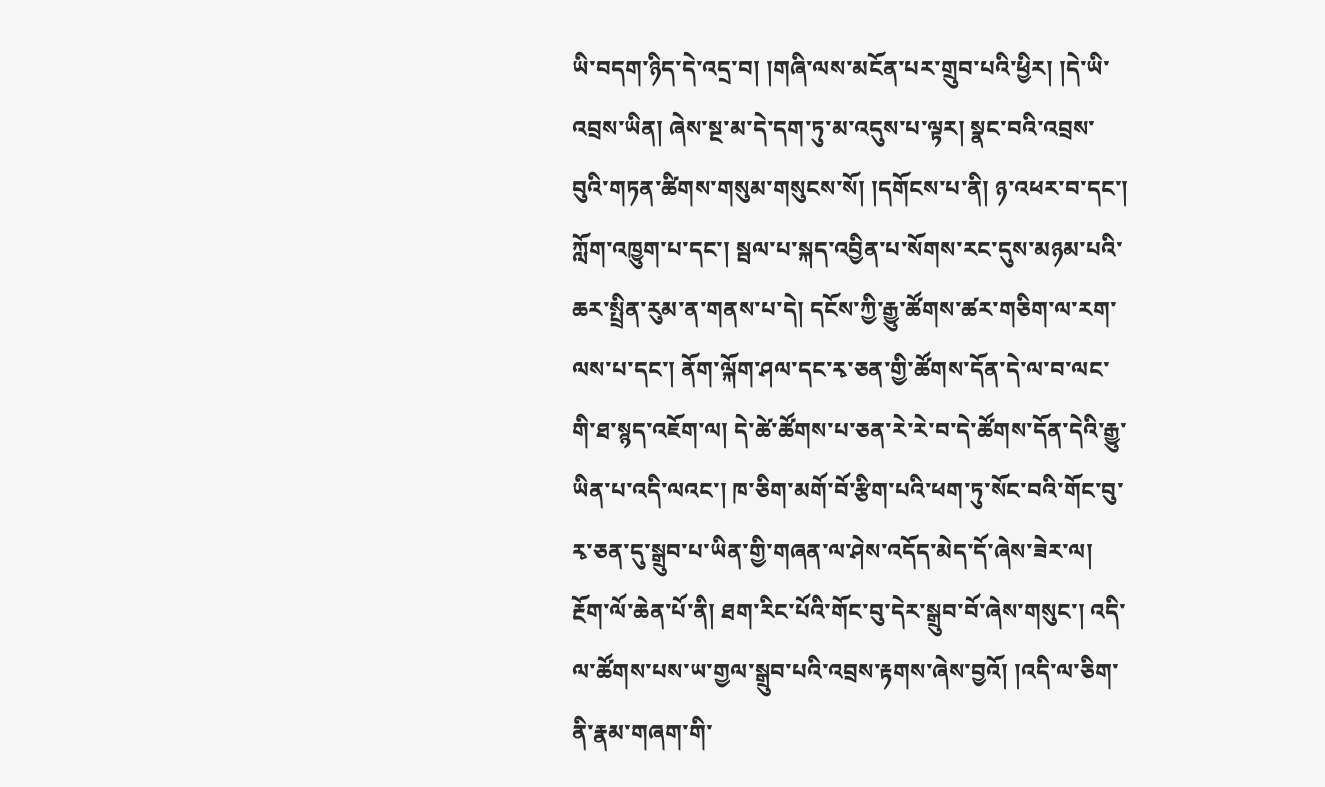ཡི་བདག་ཉིད་དེ་འདྲ་བ། །གཞི་ལས་མངོན་པར་གྲུབ་པའི་ཕྱིར། །དེ་ཡི་འབྲས་ཡིན། ཞེས་སྔ་མ་དེ་དག་ཏུ་མ་འདུས་པ་ལྟར། སྣང་བའི་འབྲས་བུའི་གཏན་ཚིགས་གསུམ་གསུངས་སོ། །དགོངས་པ་ནི། ཉ་འཕར་བ་དང་། ཀློག་འཁྱུག་པ་དང་། སྦལ་པ་སྐད་འབྱིན་པ་སོགས་རང་དུས་མཉམ་པའི་ཆར་སྤྲིན་རུམ་ན་གནས་པ་དེ། དངོས་ཀྱི་རྒྱུ་ཚོགས་ཚར་གཅིག་ལ་རག་ལས་པ་དང་། ནོག་ལྐོག་ཤལ་དང་རྭ་ཅན་གྱི་ཚོགས་དོན་དེ་ལ་བ་ལང་གི་ཐ་སྙད་འཇོག་ལ། དེ་ཚེ་ཚོགས་པ་ཅན་རེ་རེ་བ་དེ་ཚོགས་དོན་དེའི་རྒྱུ་ཡིན་པ་འདི་ལའང་། ཁ་ཅིག་མགོ་བོ་རྩིག་པའི་ཕག་ཏུ་སོང་བའི་གོང་བུ་རྭ་ཅན་དུ་སྒྲུབ་པ་ཡིན་གྱི་གཞན་ལ་ཤེས་འདོད་མེད་དོ་ཞེས་ཟེར་ལ། རྔོག་ལོ་ཆེན་པོ་ནི། ཐག་རིང་པོའི་གོང་བུ་དེར་སྒྲུབ་བོ་ཞེས་གསུང་། འདི་ལ་ཚོགས་པས་ཡ་གྱལ་སྒྲུབ་པའི་འབྲས་རྟགས་ཞེས་བྱའོ། །འདི་ལ་ཅིག་ནི་རྣམ་གཞག་གི་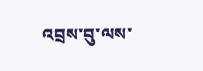འབྲས་བུ་ལས་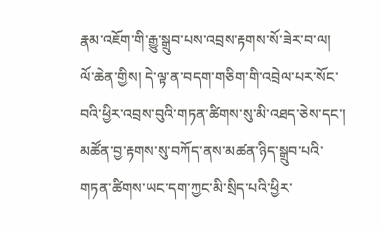རྣམ་འཇོག་གི་རྒྱུ་སྒྲུབ་པས་འབྲས་རྟགས་སོ་ཟེར་བ་ལ། ལོ་ཆེན་གྱིས། དེ་ལྟ་ན་བདག་གཅིག་གི་འབྲེལ་པར་སོང་བའི་ཕྱིར་འབྲས་བུའི་གཏན་ཚིགས་སུ་མི་འཐད་ཅེས་དང་། མཚོན་བྱ་རྟགས་སུ་བཀོད་ནས་མཚན་ཉིད་སྒྲུབ་པའི་གཏན་ཚིགས་ཡང་དག་ཀྱང་མི་སྲིད་པའི་ཕྱིར་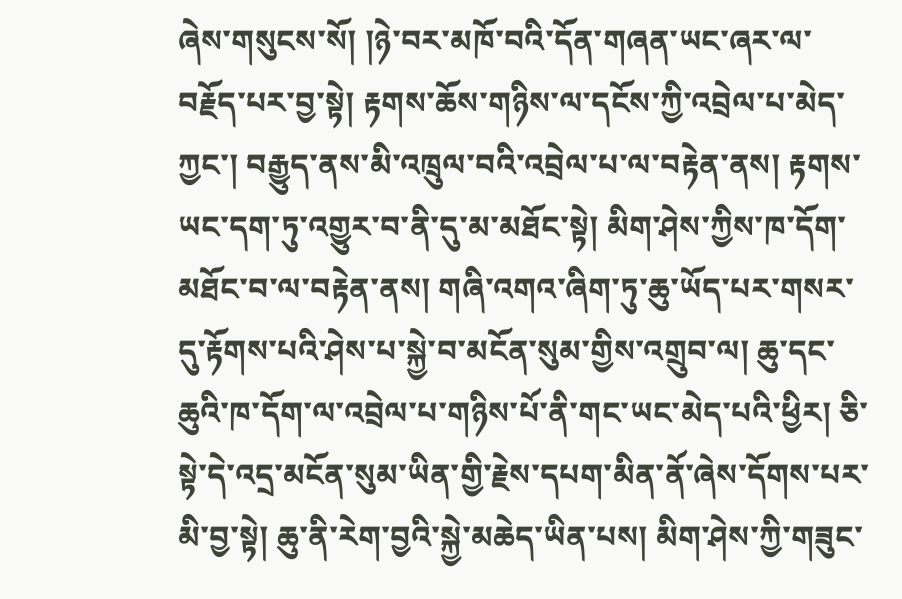ཞེས་གསུངས་སོ། །ཉེ་བར་མཁོ་བའི་དོན་གཞན་ཡང་ཞར་ལ་བརྗོད་པར་བྱ་སྟེ། རྟགས་ཆོས་གཉིས་ལ་དངོས་ཀྱི་འབྲེལ་པ་མེད་ཀྱང་། བརྒྱུད་ནས་མི་འཁྲུལ་བའི་འབྲེལ་པ་ལ་བརྟེན་ནས། རྟགས་ཡང་དག་ཏུ་འགྱུར་བ་ནི་དུ་མ་མཐོང་སྟེ། མིག་ཤེས་ཀྱིས་ཁ་དོག་མཐོང་བ་ལ་བརྟེན་ནས། གཞི་འགའ་ཞིག་ཏུ་ཆུ་ཡོད་པར་གསར་དུ་རྟོགས་པའི་ཤེས་པ་སྐྱེ་བ་མངོན་སུམ་གྱིས་འགྲུབ་ལ། ཆུ་དང་ཆུའི་ཁ་དོག་ལ་འབྲེལ་པ་གཉིས་པོ་ནི་གང་ཡང་མེད་པའི་ཕྱིར། ཅི་སྟེ་དེ་འདྲ་མངོན་སུམ་ཡིན་གྱི་རྗེས་དཔག་མིན་ནོ་ཞེས་དོགས་པར་མི་བྱ་སྟེ། ཆུ་ནི་རེག་བྱའི་སྐྱེ་མཆེད་ཡིན་པས། མིག་ཤེས་ཀྱི་གཟུང་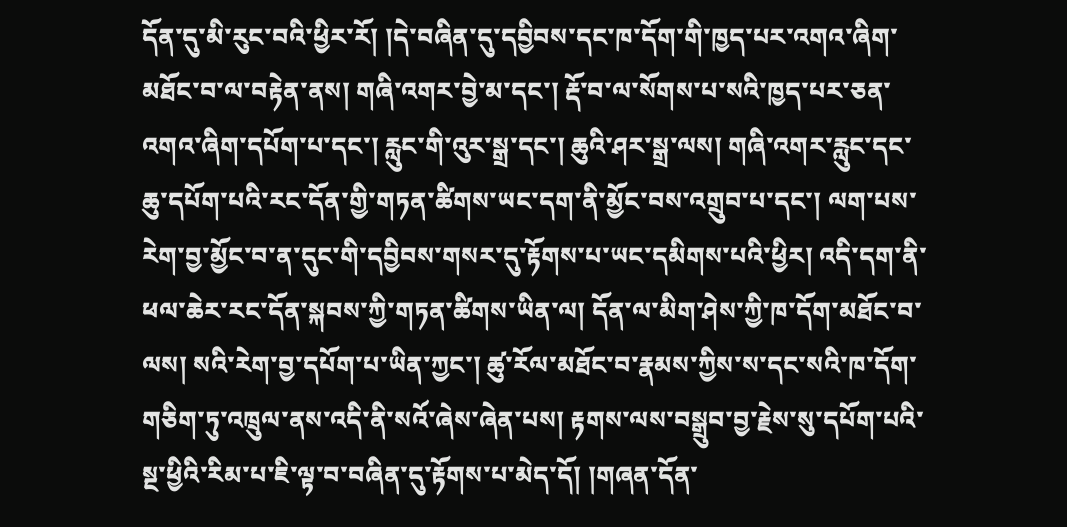དོན་དུ་མི་རུང་བའི་ཕྱིར་རོ། །དེ་བཞིན་དུ་དབྱིབས་དང་ཁ་དོག་གི་ཁྱད་པར་འགའ་ཞིག་མཐོང་བ་ལ་བརྟེན་ནས། གཞི་འགར་བྱེ་མ་དང་། རྡོ་བ་ལ་སོགས་པ་སའི་ཁྱད་པར་ཅན་འགའ་ཞིག་དཔོག་པ་དང་། རླུང་གི་འུར་སྒྲ་དང་། ཆུའི་ཤར་སྒྲ་ལས། གཞི་འགར་རླུང་དང་ཆུ་དཔོག་པའི་རང་དོན་གྱི་གཏན་ཚིགས་ཡང་དག་ནི་མྱོང་བས་འགྲུབ་པ་དང་། ལག་པས་རེག་བྱ་མྱོང་བ་ན་དུང་གི་དབྱིབས་གསར་དུ་རྟོགས་པ་ཡང་དམིགས་པའི་ཕྱིར། འདི་དག་ནི་ཕལ་ཆེར་རང་དོན་སྐབས་ཀྱི་གཏན་ཚིགས་ཡིན་ལ། དོན་ལ་མིག་ཤེས་ཀྱི་ཁ་དོག་མཐོང་བ་ལས། སའི་རེག་བྱ་དཔོག་པ་ཡིན་ཀྱང་། ཚུ་རོལ་མཐོང་བ་རྣམས་ཀྱིས་ས་དང་སའི་ཁ་དོག་གཅིག་ཏུ་འཁྲུལ་ནས་འདི་ནི་སའོ་ཞེས་ཞེན་པས། རྟགས་ལས་བསྒྲུབ་བྱ་རྗེས་སུ་དཔོག་པའི་སྔ་ཕྱིའི་རིམ་པ་ཇི་ལྟ་བ་བཞིན་དུ་རྟོགས་པ་མེད་དོ། །གཞན་དོན་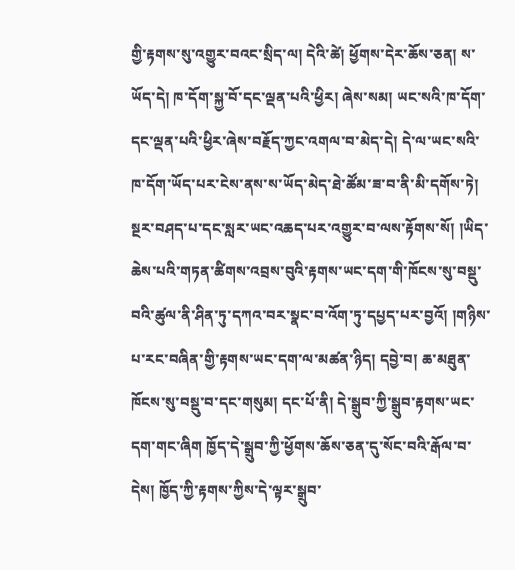གྱི་རྟགས་སུ་འགྱུར་བའང་སྲིད་ལ། དེའི་ཚེ། ཕྱོགས་དེར་ཆོས་ཅན། ས་ཡོད་དེ། ཁ་དོག་སྐྱ་བོ་དང་ལྡན་པའི་ཕྱིར། ཞེས་སམ། ཡང་སའི་ཁ་དོག་དང་ལྡན་པའི་ཕྱིར་ཞེས་བརྗོད་ཀྱང་འགལ་བ་མེད་དེ། དེ་ལ་ཡང་སའི་ཁ་དོག་ཡོད་པར་ངེས་ནས་ས་ཡོད་མེད་ཐེ་ཚོམ་ཟ་བ་ནི་མི་དགོས་ཏེ། སྔར་བཤད་པ་དང་སླར་ཡང་འཆད་པར་འགྱུར་བ་ལས་རྟོགས་སོ། །ཡིད་ཆེས་པའི་གཏན་ཚིགས་འབྲས་བུའི་རྟགས་ཡང་དག་གི་ཁོངས་སུ་བསྡུ་བའི་ཚུལ་ནི་ཤིན་ཏུ་དཀའ་བར་སྣང་བ་འོག་ཏུ་དཔྱད་པར་བྱའོ། །གཉིས་པ་རང་བཞིན་གྱི་རྟགས་ཡང་དག་ལ་མཚན་ཉིད། དབྱེ་བ། ཆ་མཐུན་ཁོངས་སུ་བསྡུ་བ་དང་གསུམ། དང་པོ་ནི། དེ་སྒྲུབ་ཀྱི་སྒྲུབ་རྟགས་ཡང་དག་གང་ཞིག ཁྱོད་དེ་སྒྲུབ་ཀྱི་ཕྱོགས་ཆོས་ཅན་དུ་སོང་བའི་རྒོལ་བ་དེས། ཁྱོད་ཀྱི་རྟགས་ཀྱིས་དེ་ལྟར་སྒྲུབ་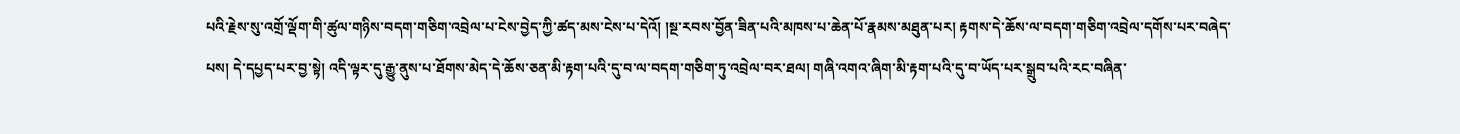པའི་རྗེས་སུ་འགྲོ་ལྡོག་གི་ཚུལ་གཉིས་བདག་གཅིག་འབྲེལ་པ་ངེས་བྱེད་ཀྱི་ཚད་མས་ངེས་པ་དེའོ། །སྔ་རབས་བྱོན་ཟིན་པའི་མཁས་པ་ཆེན་པོ་རྣམས་མཐུན་པར། རྟགས་དེ་ཆོས་ལ་བདག་གཅིག་འབྲེལ་དགོས་པར་བཞེད་པས། དེ་དཔྱད་པར་བྱ་སྟེ། འདི་ལྟར་དུ་རྒྱུ་ནུས་པ་ཐོགས་མེད་དེ་ཆོས་ཅན་མི་རྟག་པའི་དུ་བ་ལ་བདག་གཅིག་ཏུ་འབྲེལ་བར་ཐལ། གཞི་འགའ་ཞིག་མི་རྟག་པའི་དུ་བ་ཡོད་པར་སྒྲུབ་པའི་རང་བཞིན་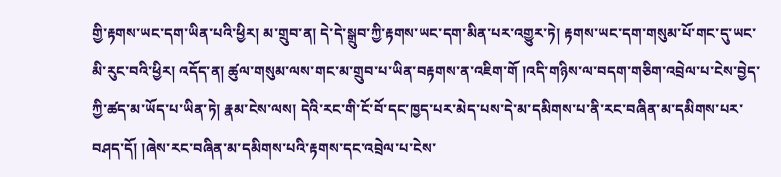གྱི་རྟགས་ཡང་དག་ཡིན་པའི་ཕྱིར། མ་གྲུབ་ན། དེ་དེ་སྒྲུབ་ཀྱི་རྟགས་ཡང་དག་མིན་པར་འགྱུར་ཏེ། རྟགས་ཡང་དག་གསུམ་པོ་གང་དུ་ཡང་མི་རུང་བའི་ཕྱིར། འདོད་ན། ཚུལ་གསུམ་ལས་གང་མ་གྲུབ་པ་ཡིན་བརྟགས་ན་འཇིག་གོ །འདི་གཉིས་ལ་བདག་གཅིག་འབྲེལ་པ་ངེས་བྱེད་ཀྱི་ཚད་མ་ཡོད་པ་ཡིན་ཏེ། རྣམ་ངེས་ལས། དེའི་རང་གི་ངོ་བོ་དང་ཁྱད་པར་མེད་པས་དེ་མ་དམིགས་པ་ནི་རང་བཞིན་མ་དམིགས་པར་བཤད་དོ། །ཞེས་རང་བཞིན་མ་དམིགས་པའི་རྟགས་དང་འབྲེལ་པ་ངེས་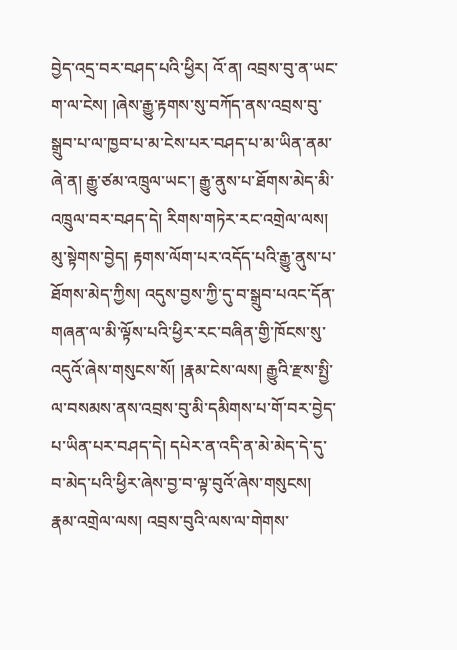བྱེད་འདྲ་བར་བཤད་པའི་ཕྱིར། འོ་ན། འབྲས་བུ་ན་ཡང་ག་ལ་ངེས། །ཞེས་རྒྱུ་རྟགས་སུ་བཀོད་ནས་འབྲས་བུ་སྒྲུབ་པ་ལ་ཁྱབ་པ་མ་ངེས་པར་བཤད་པ་མ་ཡིན་ནམ་ཞེ་ན། རྒྱུ་ཙམ་འཁྲུལ་ཡང་། རྒྱུ་ནུས་པ་ཐོགས་མེད་མི་འཁྲུལ་བར་བཤད་དེ། རིགས་གཏེར་རང་འགྲེལ་ལས། མུ་སྟེགས་བྱེད། རྟགས་ལོག་པར་འདོད་པའི་རྒྱུ་ནུས་པ་ཐོགས་མེད་ཀྱིས། འདུས་བྱས་ཀྱི་དུ་བ་སྒྲུབ་པའང་དོན་གཞན་ལ་མི་ལྟོས་པའི་ཕྱིར་རང་བཞིན་གྱི་ཁོངས་སུ་འདུའོ་ཞེས་གསུངས་སོ། །རྣམ་ངེས་ལས། རྒྱུའི་རྫས་སྤྱི་ལ་བསམས་ནས་འབྲས་བུ་མི་དམིགས་པ་གོ་བར་བྱེད་པ་ཡིན་པར་བཤད་དེ། དཔེར་ན་འདི་ན་མེ་མེད་དེ་དུ་བ་མེད་པའི་ཕྱིར་ཞེས་བྱ་བ་ལྟ་བུའོ་ཞེས་གསུངས། རྣམ་འགྲེལ་ལས། འབྲས་བུའི་ལས་ལ་གེགས་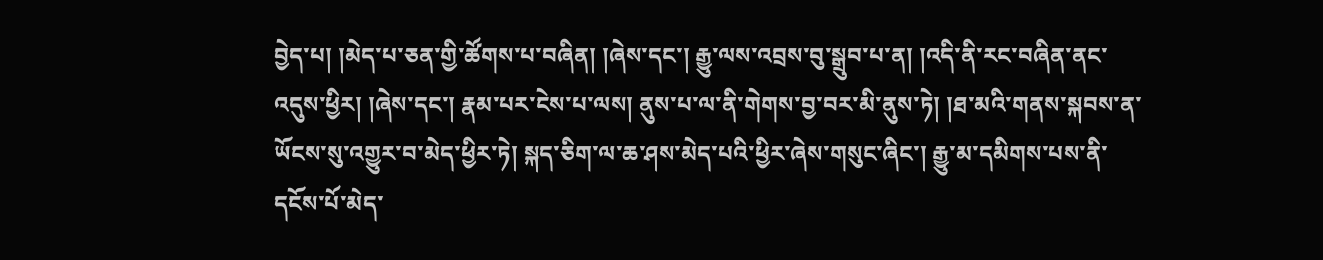བྱེད་པ། །མེད་པ་ཅན་གྱི་ཚོགས་པ་བཞིན། །ཞེས་དང་། རྒྱུ་ལས་འབྲས་བུ་སྒྲུབ་པ་ན། །འདི་ནི་རང་བཞིན་ནང་འདུས་ཕྱིར། །ཞེས་དང་། རྣམ་པར་ངེས་པ་ལས། ནུས་པ་ལ་ནི་གེགས་བྱ་བར་མི་ནུས་ཏེ། །ཐ་མའི་གནས་སྐབས་ན་ཡོངས་སུ་འགྱུར་བ་མེད་ཕྱིར་ཏེ། སྐད་ཅིག་ལ་ཆ་ཤས་མེད་པའི་ཕྱིར་ཞེས་གསུང་ཞིང་། རྒྱུ་མ་དམིགས་པས་ནི་དངོས་པོ་མེད་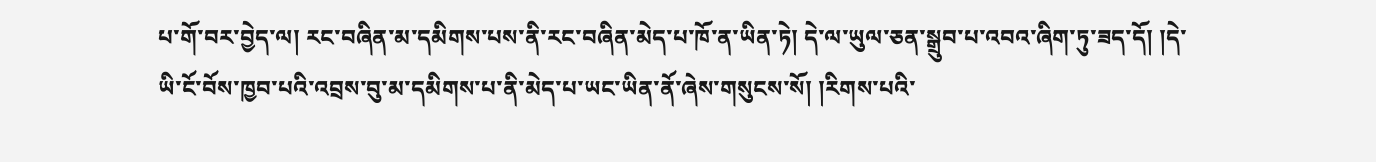པ་གོ་བར་བྱེད་ལ། རང་བཞིན་མ་དམིགས་པས་ནི་རང་བཞིན་མེད་པ་ཁོ་ན་ཡིན་ཏེ། དེ་ལ་ཡུལ་ཅན་སྒྲུབ་པ་འབའ་ཞིག་ཏུ་ཟད་དོ། །དེ་ཡི་ངོ་བོས་ཁྱབ་པའི་འབྲས་བུ་མ་དམིགས་པ་ནི་མེད་པ་ཡང་ཡིན་ནོ་ཞེས་གསུངས་སོ། །རིགས་པའི་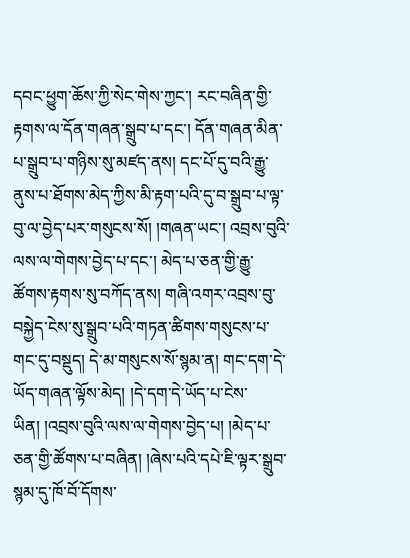དབང་ཕྱུག་ཆོས་ཀྱི་སེང་གེས་ཀྱང་། རང་བཞིན་གྱི་རྟགས་ལ་དོན་གཞན་སྒྲུབ་པ་དང་། དོན་གཞན་མིན་པ་སྒྲུབ་པ་གཉིས་སུ་མཛད་ནས། དང་པོ་དུ་བའི་རྒྱུ་ནུས་པ་ཐོགས་མེད་ཀྱིས་མི་རྟག་པའི་དུ་བ་སྒྲུབ་པ་ལྟ་བུ་ལ་བྱེད་པར་གསུངས་སོ། །གཞན་ཡང་། འབྲས་བུའི་ལས་ལ་གེགས་བྱེད་པ་དང་། མེད་པ་ཅན་གྱི་རྒྱུ་ཚོགས་རྟགས་སུ་བཀོད་ནས། གཞི་འགར་འབྲས་བུ་བསྐྱེད་ངེས་སུ་སྒྲུབ་པའི་གཏན་ཚིགས་གསུངས་པ་གང་དུ་བསྡུད། དེ་མ་གསུངས་སོ་སྙམ་ན། གང་དག་དེ་ཡོད་གཞན་ལྟོས་མེད། །དེ་དག་དེ་ཡོད་པ་ངེས་ཡིན། །འབྲས་བུའི་ལས་ལ་གེགས་བྱེད་པ། །མེད་པ་ཅན་གྱི་ཚོགས་པ་བཞིན། །ཞེས་པའི་དཔེ་ཇི་ལྟར་སྒྲུབ་སྙམ་དུ་ཁོ་བོ་དོགས་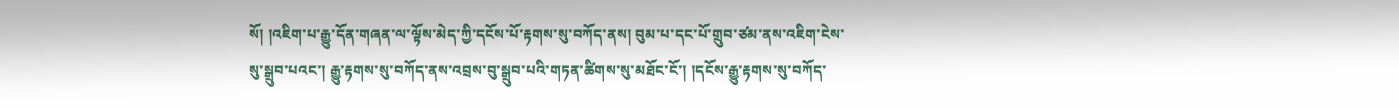སོ། །འཇིག་པ་རྒྱུ་དོན་གཞན་ལ་ལྟོས་མེད་ཀྱི་དངོས་པོ་རྟགས་སུ་བཀོད་ནས། བུམ་པ་དང་པོ་གྲུབ་ཙམ་ནས་འཇིག་ངེས་སུ་སྒྲུབ་པའང་། རྒྱུ་རྟགས་སུ་བཀོད་ནས་འབྲས་བུ་སྒྲུབ་པའི་གཏན་ཚིགས་སུ་མཐོང་ངོ་། །དངོས་རྒྱུ་རྟགས་སུ་བཀོད་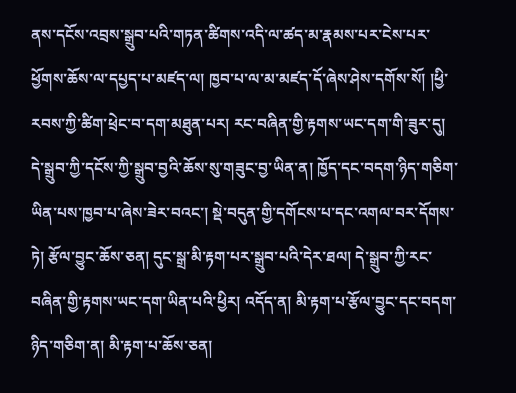ནས་དངོས་འབྲས་སྒྲུབ་པའི་གཏན་ཚིགས་འདི་ལ་ཚད་མ་རྣམས་པར་ངེས་པར་ཕྱོགས་ཆོས་ལ་དཔྱད་པ་མཛད་ལ། ཁྱབ་པ་ལ་མ་མཛད་དོ་ཞེས་ཤེས་དགོས་སོ། །ཕྱི་རབས་ཀྱི་ཚིག་ཕྲེང་བ་དག་མཐུན་པར། རང་བཞིན་གྱི་རྟགས་ཡང་དག་གི་ཟུར་དུ། དེ་སྒྲུབ་ཀྱི་དངོས་ཀྱི་སྒྲུབ་བྱའི་ཆོས་སུ་གཟུང་བྱ་ཡིན་ན། ཁྱོད་དང་བདག་ཉིད་གཅིག་ཡིན་པས་ཁྱབ་པ་ཞེས་ཟེར་བའང་། སྡེ་བདུན་གྱི་དགོངས་པ་དང་འགལ་བར་དོགས་ཏེ། རྩོལ་བྱུང་ཆོས་ཅན། དུང་སྒྲ་མི་རྟག་པར་སྒྲུབ་པའི་དེར་ཐལ། དེ་སྒྲུབ་ཀྱི་རང་བཞིན་གྱི་རྟགས་ཡང་དག་ཡིན་པའི་ཕྱིར། འདོད་ན། མི་རྟག་པ་རྩོལ་བྱུང་དང་བདག་ཉིད་གཅིག་ན། མི་རྟག་པ་ཆོས་ཅན།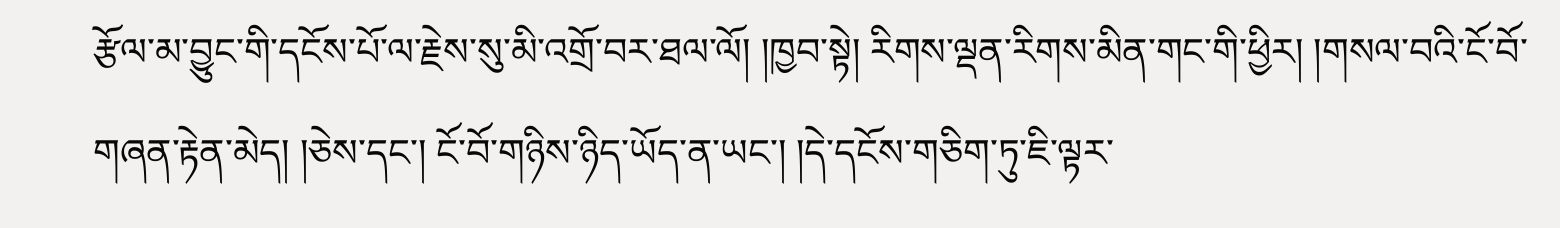རྩོལ་མ་བྱུང་གི་དངོས་པོ་ལ་རྗེས་སུ་མི་འགྲོ་བར་ཐལ་ལོ། །ཁྱབ་སྟེ། རིགས་ལྡན་རིགས་མིན་གང་གི་ཕྱིར། །གསལ་བའི་ངོ་བོ་གཞན་རྟེན་མེད། །ཅེས་དང་། ངོ་བོ་གཉིས་ཉིད་ཡོད་ན་ཡང་། །དེ་དངོས་གཅིག་ཏུ་ཇི་ལྟར་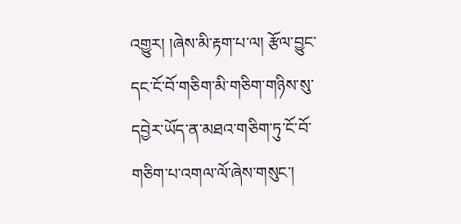འགྱུར། །ཞེས་མི་རྟག་པ་ལ། རྩོལ་བྱུང་དང་ངོ་བོ་གཅིག་མི་གཅིག་གཉིས་སུ་དབྱེར་ཡོད་ན་མཐའ་གཅིག་ཏུ་ངོ་བོ་གཅིག་པ་འགལ་ལོ་ཞེས་གསུང་།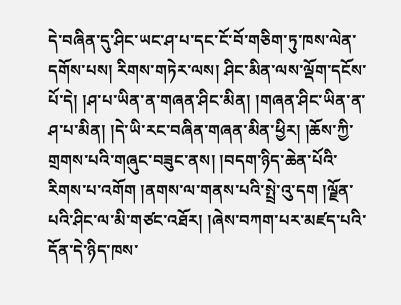དེ་བཞིན་དུ་ཤིང་ཡང་ཤ་པ་དང་ངོ་བོ་གཅིག་ཏུ་ཁས་ལེན་དགོས་པས། རིགས་གཏེར་ལས། ཤིང་མིན་ལས་ལྡོག་དངོས་པོ་དེ། །ཤ་པ་ཡིན་ན་གཞན་ཤིང་མིན། །གཞན་ཤིང་ཡིན་ན་ཤ་པ་མིན། །དེ་ཡི་རང་བཞིན་གཞན་མིན་ཕྱིར། །ཆོས་ཀྱི་གྲགས་པའི་གཞུང་བཟུང་ནས། །བདག་ཉིད་ཆེན་པོའི་རིགས་པ་འགོག །ནགས་ལ་གནས་པའི་སྤྲེ་འུ་དག །ལྗོན་པའི་ཤིང་ལ་མི་གཙང་འཐོར། །ཞེས་བཀག་པར་མཛད་པའི་དོན་དེ་ཉིད་ཁས་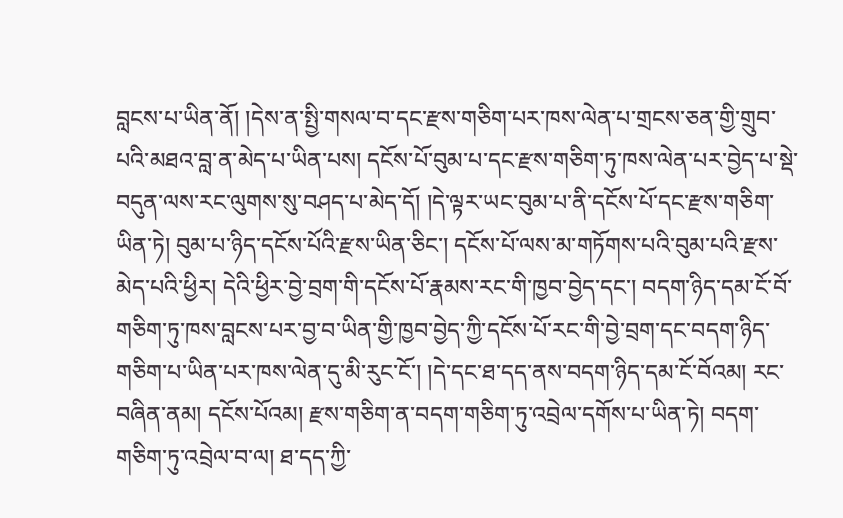བླངས་པ་ཡིན་ནོ། །དེས་ན་སྤྱི་གསལ་བ་དང་རྫས་གཅིག་པར་ཁས་ལེན་པ་གྲངས་ཅན་གྱི་གྲུབ་པའི་མཐའ་བླ་ན་མེད་པ་ཡིན་པས། དངོས་པོ་བུམ་པ་དང་རྫས་གཅིག་ཏུ་ཁས་ལེན་པར་བྱེད་པ་སྡེ་བདུན་ལས་རང་ལུགས་སུ་བཤད་པ་མེད་དོ། །དེ་ལྟར་ཡང་བུམ་པ་ནི་དངོས་པོ་དང་རྫས་གཅིག་ཡིན་ཏེ། བུམ་པ་ཉིད་དངོས་པོའི་རྫས་ཡིན་ཅིང་། དངོས་པོ་ལས་མ་གཏོགས་པའི་བུམ་པའི་རྫས་མེད་པའི་ཕྱིར། དེའི་ཕྱིར་བྱེ་བྲག་གི་དངོས་པོ་རྣམས་རང་གི་ཁྱབ་བྱེད་དང་། བདག་ཉིད་དམ་ངོ་བོ་གཅིག་ཏུ་ཁས་བླངས་པར་བྱ་བ་ཡིན་གྱི་ཁྱབ་བྱེད་ཀྱི་དངོས་པོ་རང་གི་བྱེ་བྲག་དང་བདག་ཉིད་གཅིག་པ་ཡིན་པར་ཁས་ལེན་དུ་མི་རུང་ངོ་། །དེ་དང་ཐ་དད་ནས་བདག་ཉིད་དམ་ངོ་བོའམ། རང་བཞིན་ནམ། དངོས་པོའམ། རྫས་གཅིག་ན་བདག་གཅིག་ཏུ་འབྲེལ་དགོས་པ་ཡིན་ཏེ། བདག་གཅིག་ཏུ་འབྲེལ་བ་ལ། ཐ་དད་ཀྱི་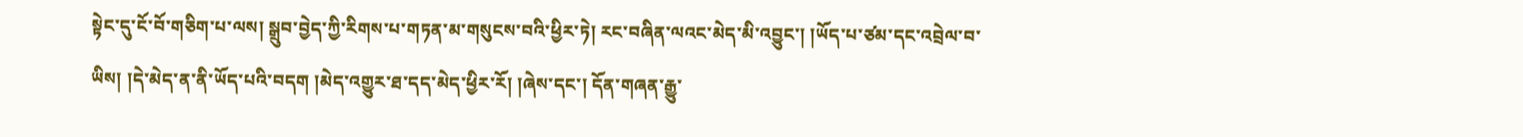སྟེང་དུ་ངོ་བོ་གཅིག་པ་ལས། སྒྲུབ་བྱེད་ཀྱི་རིགས་པ་གཏན་མ་གསུངས་བའི་ཕྱིར་ཏེ། རང་བཞིན་ལའང་མེད་མི་འབྱུང་། །ཡོད་པ་ཙམ་དང་འབྲེལ་བ་ཡིས། །དེ་མེད་ན་ནི་ཡོད་པའི་བདག །མེད་འགྱུར་ཐ་དད་མེད་ཕྱིར་རོ། །ཞེས་དང་། དོན་གཞན་རྒྱུ་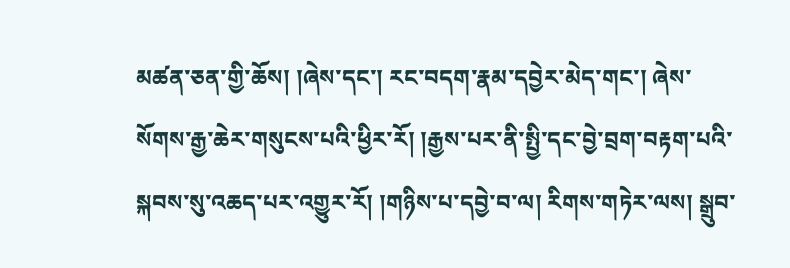མཚན་ཅན་གྱི་ཆོས། །ཞེས་དང་། རང་བདག་རྣམ་དབྱེར་མེད་གང་། ཞེས་སོགས་རྒྱ་ཆེར་གསུངས་པའི་ཕྱིར་རོ། །རྒྱས་པར་ནི་སྤྱི་དང་བྱེ་བྲག་བརྟག་པའི་སྐབས་སུ་འཆད་པར་འགྱུར་རོ། །གཉིས་པ་དབྱེ་བ་ལ། རིགས་གཏེར་ལས། སྒྲུབ་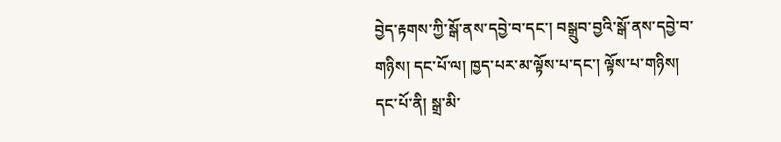བྱེད་རྟགས་ཀྱི་སྒོ་ནས་དབྱེ་བ་དང་། བསྒྲུབ་བྱའི་སྒོ་ནས་དབྱེ་བ་གཉིས། དང་པོ་ལ། ཁྱད་པར་མ་ལྟོས་པ་དང་། ལྟོས་པ་གཉིས། དང་པོ་ནི། སྒྲ་མི་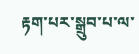རྟག་པར་སྒྲུབ་པ་ལ་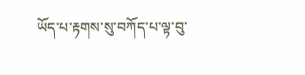ཡོད་པ་རྟགས་སུ་བཀོད་པ་ལྟ་བུ་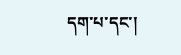དག་པ་དང་།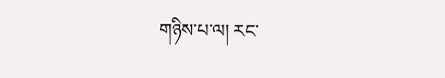གཉིས་པ་ལ། རང་